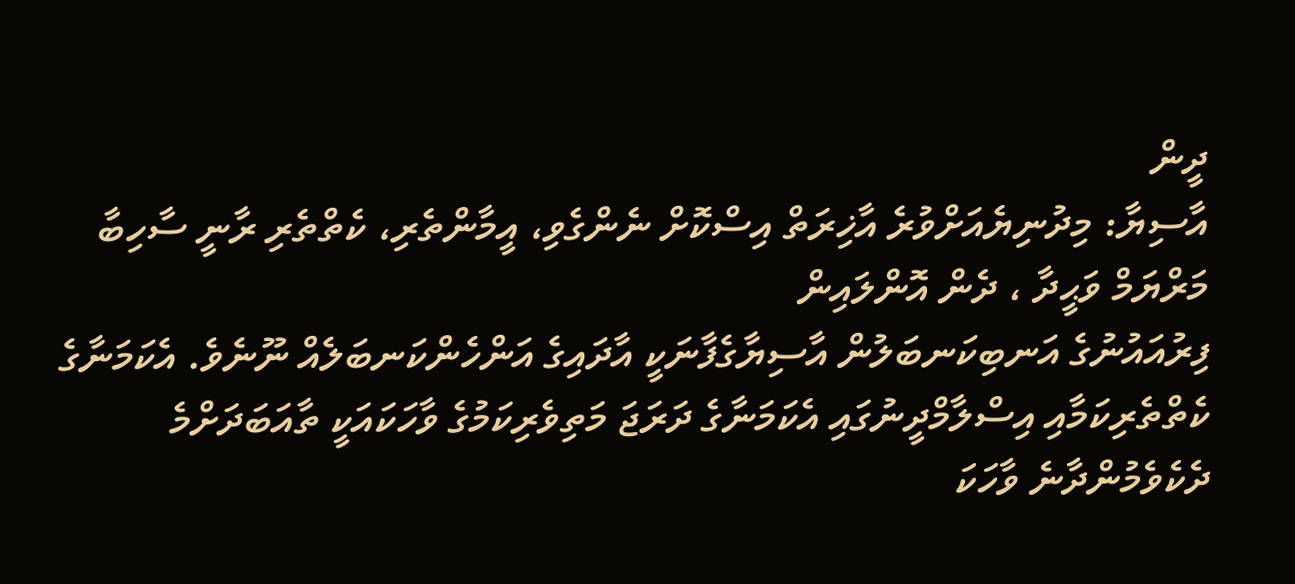ދީން
އާސިޔާ: މިދުނިޔެއަށްވުރެ އާޚިރަތް އިސްކޮށް ނެންގެވި، އީމާންތެރި، ކެތްތެރި ރާނީ ސާހިބާ
މަރްޔަމް ވަޙީދާ ، ދެން އޮންލައިން
ފިރުއައުނުގެ އަނބިކަނބަލުން އާސިޔާގެފާނަކީ އާދައިގެ އަންހެންކަނބަލެއް ނޫނެވެ. އެކަމަނާގެ ކެތްތެރިކަމާއި އިސްލާމްދީނުގައި އެކަމަނާގެ ދަރަޖަ މަތިވެރިކަމުގެ ވާހަކައަކީ ތާއަބަދަށްމެ ދެކެވެމުންދާނެ ވާހަކަ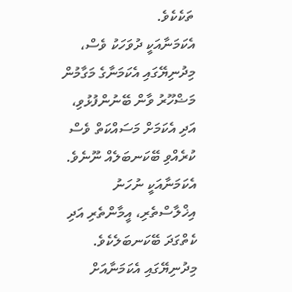ތަކެކެވެ.
އެކަމަނާއަކީ ދުވަހަކު ވެސް، މިދުނިޔޭގައި އެކަމަނާގެ މަގާމުން މަޟްހޫރު ވާން ބޭނުންފުޅުވި، އަދި އެކަމަށް މަސައްކަތް ވެސް ކުރެއްވި ބޭކަނބަލެއް ނޫނެވެ. އެކަމަނާއަކީ ނުހަނު އިޚްލާސްތެރި، އީމާންތެރި އަދި ކެތްގަދަ ބޭކަނބަލެކެވެ. މިދުނިޔޭގައި އެކަމަނާއަށް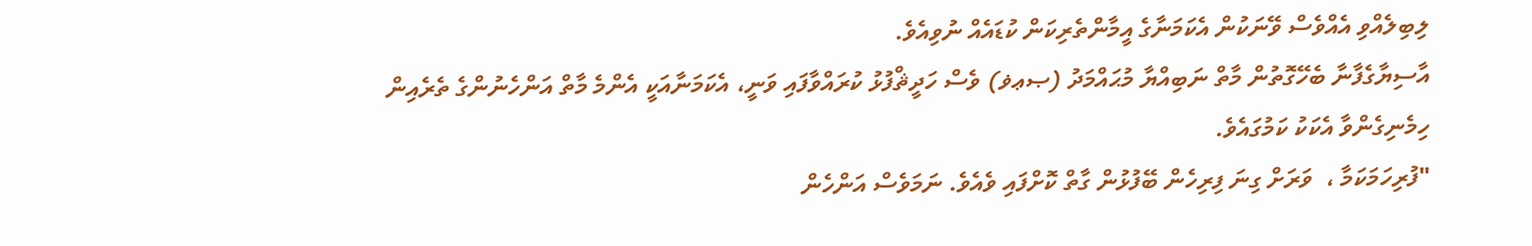ލިބިލެއްވި އެއްވެސް ވޭނަކުން އެކަމަނާގެ އީމާންތެރިކަން ކުޑައެއް ނުވިއެވެ.
އާސިޔާގެފާނާ ބެހޭގޮތުން މާތް ނަބިއްޔާ މުޙައްމަދު (ޞޢޥ) ވެސް ހަދީޘްފުޅު ކުރައްވާފައި ވަނީ، އެކަމަނާއަކީ އެންމެ މާތް އަންހެނުންގެ ތެރެއިން ހިމެނިގެންވާ އެކަކު ކަމުގައެވެ.
"ފުރިހަމަކަމާ ،  ވަރަށް ގިނަ ފިރިހެން ބޭފުޅުން ގާތް ކޮށްފައި ވެއެވެ. ނަމަވެސް އަންހެން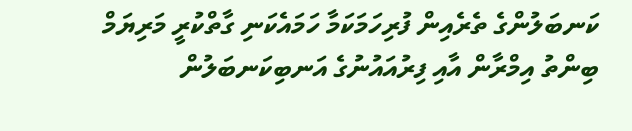ކަނބަލުންގެ ތެރެއިން ފުރިހަމަކަމާ ހަމައެކަނި ގާތްކުރީ މަރިޔަމް ބިންތު އިމްރާން އާއި ފިރުއައުނުގެ އަނބިކަނބަލުން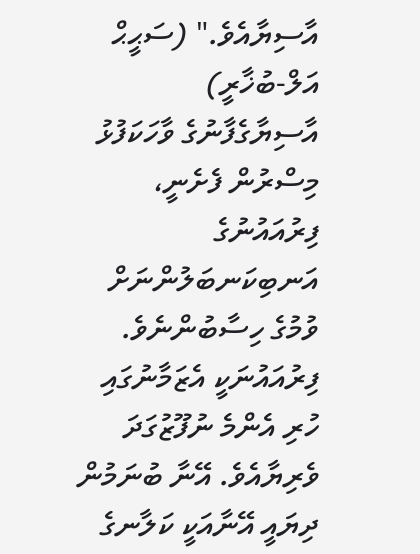އާސިޔާއެވެ." (ސަޙީޙް އަލް-ބުޚާރީ)
އާސިޔާގެފާނުގެ ވާހަކަފުޅު މިސްރުން ފެށެނީ، ފިރުއައުނުގެ އަނބިކަނބަލުންނަށް ވުމުގެ ހިސާބުންނެވެ. ފިރުއައުނަކީ އެޒަމާނުގައި ހުރި އެންމެ ނުފޫޒުގަދަ ވެރިޔާއެވެ. އޭނާ ބުނަމުން ދިޔައީ އޭނާއަކީ ކަލާނގެ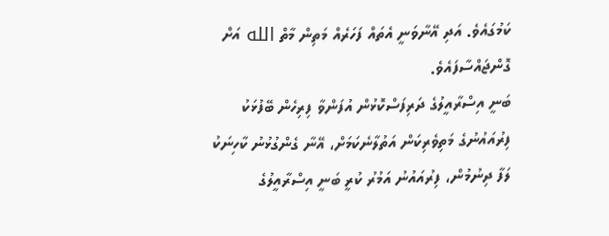ކަމުގައެވެ. އަދި އޭނާވަނީ އެތައް ފަހަރެއް މަތިން މާތް الله އަށް ގޮންޖައްސާފައެވެ.
ބަނީ އިސްރާއީލުގެ ދަރިފަސްކޮޅުން އުފަންވާ ފިރިހެން ބޭފުޅަކު ފިރުއައުނުގެ މަތިވެރިކަން އަތުލާނެކަމަށް، އޭނާ ގެންގުޅުނު ކާހިނަކު ލަފާ ދިނުމުން، ފިރުއައުނު އަމުރު ކުރީ ބަނީ އިސްރާއީލުގެ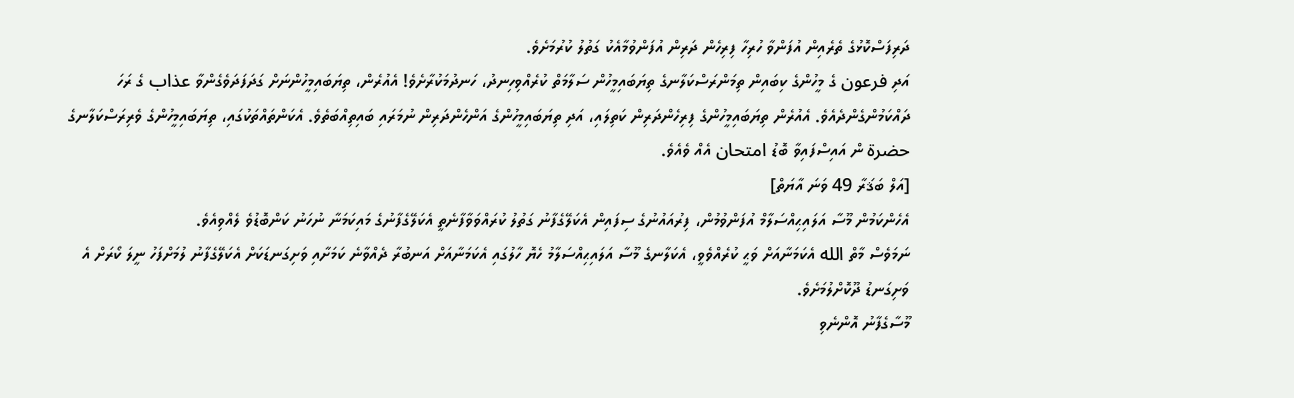ދަރިފަސްކޮޅުގެ ތެރެއިން އުފަންވާ ހުރިހާ ފިރިހެން ދަރިން އުފަންވުމާއެކު ގަތުލު ކުރުމަށެވެ.
އަދި فرعون ގެ މީހުންގެ ކިބައިން ތިމަންރަސްކަލާނގެ ތިޔަބައިމީހުން ސަލާމަތް ކުރެއްވިހިނދު، ހަނދުމަކުރާށެވެ! އެއުރެން، ތިޔަބައިމީހުންނަށް ގަދަފަދަވެގެންވާ عذاب ގެ ރަހަ ދައްކަމުންގެންދެއެވެ. އެއުރެން ތިޔަބައިމީހުންގެ ފިރިހެންދަރިން ކަތިލައި، އަދި ތިޔަބައިމީހުންގެ އަންހެންދަރިން ނުމަރައި ބައިތިއްބަތެވެ. އެކަންތައްތަކުގައި، ތިޔަބައިމީހުންގެ ވެރިރަސްކަލާނގެ حضرة ން އައިސްފައިވާ ބޮޑު امتحان އެއް ވެއެވެ.
[އަލް ބަޤަރާ 49 ވަނަ އާޔަތް]
އެހެންކަމުން މޫސާ އަލައިޙިއްސަލާމް އުފަންވުމުން، ފިރުއައުނުގެ ސިފައިން އެކަލޭގެފާނު ގަތުލު ކުރައްވަވާފާނެތީ އެކަލޭގެފާނުގެ މައިކަމަނާ ނުހަނު ކަންބޮޑުވެ ލެއްވިއެވެ.
ނަމަވެސް މާތް الله އެކަމަނާއަށް ވަޙީ ކުރެއްވެވީ، އެކަލާނގެ މޫސާ އަލައިޙިއްސަލާމު ހެޔޮ ހާލުގައި އެކަމަނާއަށް އަނބުރާ ދެއްވާނެ ކަމަށާއި ވަށިގަނޑަކަށް އެކަލޭގެފާނު ލުމަށްފަހު ނީލަ ކޯރަށް އެ ވަށިގަނޑު ދޫކޮށްލުމަށެވެ.
މޫސާގެފާނު އޮންނެވި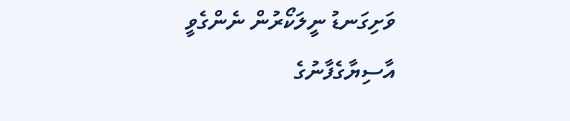ވަށިގަނޑު ނީލަކޯރުން ނެންގެވީ އާސިޔާގެފާނުގެ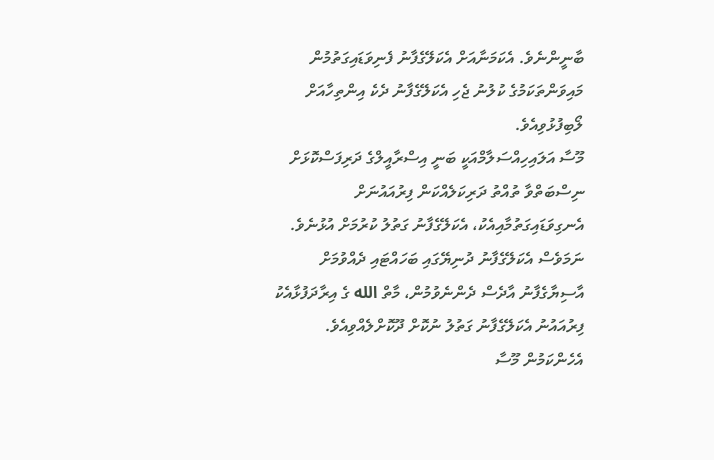ބާނީންނެވެ. އެކަމަނާއަށް އެކަލޭގެފާނު ފެނިވަޑައިގަތުމުން މައިވަންތަކަމުގެ ކުލުނު ޖެހި އެކަލޭގެފާނު ދެކެ އިންތިހާއަށް ލޯބިފުޅުވިއެވެ.
މޫސާ އަލައިހިއްސަލާމްއަކީ ބަނީ އިސްރާއީލްގެ ދަރިފަސްކޮޅަށް ނިސްބަތްވާ ތުއްތު ދަރިކަލެއްކަން ފިރުއައުނަށް އެނގިވަޑައިގަތުމާއިއެކު، އެކަލޭގެފާނު ގަތުލު ކުރުމަށް އުޅުނެވެ. ނަމަވެސް އެކަލޭގެފާނު ދުނިޔޭގައި ބަހައްޓައި ދެއްވުމަށް އާސިޔާގެފާނު އާދެސް ދެންނެވުމުން، މާތް الله ގެ އިރާދަފުޅާއެކު ފިރުއައުނު އެކަލޭގެފާނު ގަތުލު ނުކޮށް ދޫކޮށްލެއްވިއެވެ.
އެހެންކަމުން މޫސާ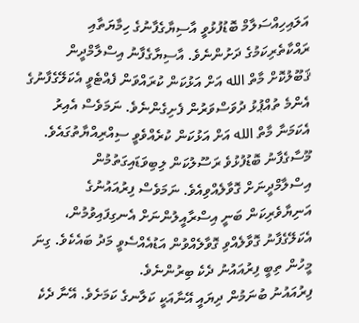އަލައިހިއްސަލާމް ބޮޑުފުޅުވީ އާސިޔާގެފާނުގެ ހިމާޔަތާއި ރައްކާތެރިކަމުގެ ދަށުންނެވެ. އާސިޔާގެފާނު އިސްލާމްދީން ޤަބޫލުކޮށް މާތް الله އަށް އަޅުކަން ކުރައްވަން ފެއްޓެވީ އެކަލޭގެފާނުގެ އެންމެ ތުއްޕުޅު ދުވަސްވަރުން ފެށިގެންނެވެ. ނަމަވެސް އެއިރު އެކަމަނާ މާތް الله އަށް އަޅުކަން ކުރެއްވެވީ ސިއްރިއްޔާތުގައެވެ.
މޫސާގެފާނު ބޮޑުފުޅުވެ ރަސޫލުކަން ލިބިވަޑައިގަތުމުން އިސްލާމްދީނަށް ގޮވާލެއްވިއެވެ. ނަމަވެސް ފިރުއައުނުގެ އަނިޔާވެރިކަން ބަނީ އިސްރާއީލުންނަށް އެނގިފައިވުމުން، އެކަލޭގެފާނު ގޮވާލެއްވި ގޮވާލެއްވުން އަޑުއެއްސެވީ މަދު ބައެކެވެ. ގިނަ މީހުން ތިބީ ފިރުއައުނު ދެކެ ބިރުންނެވެ.
ފިރުއައުނު ބުނަމުން ދިޔައީ އޭނާއަކީ ކަލާނގެ ކަމަށެވެ. އޭނާ ދެކެ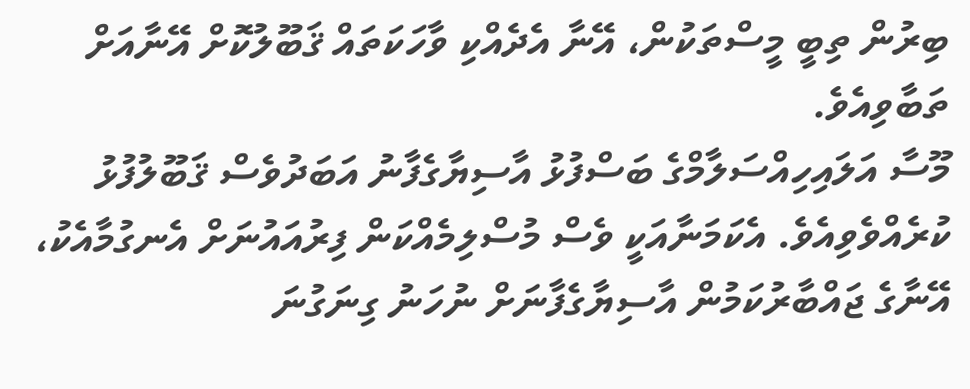ބިރުން ތިބީ މީސްތަކުން، އޭނާ އެދެއްކި ވާހަކަތައް ޤަބޫލުކޮށް އޭނާއަށް ތަބާވިއެވެ.
މޫސާ އަލައިހިއްސަލާމްގެ ބަސްފުޅު އާސިޔާގެފާނު އަބަދުވެސް ޤަބޫލުފުޅު ކުރެއްވެވިއެވެ. އެކަމަނާއަކީ ވެސް މުސްލިމެއްކަން ފިރުއައުނަށް އެނގުމާއެކު، އޭނާގެ ޖައްބާރުކަމުން އާސިޔާގެފާނަށް ނުހަނު ގިނަގުނަ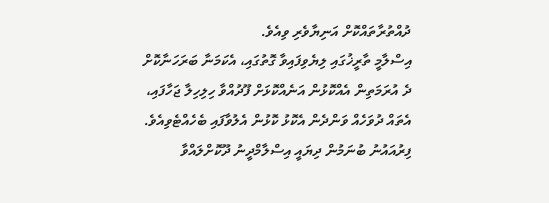ދުއްތުރާތައްކޮށް އަނިޔާވެރި ވިއެވެ.
އިސްލާމީ ތާރީޚުގައި ލިޔެވިފައިވާ ގޮތުގައި، އެކަމަނާ ބަރަހަނާކޮށް ދެ އުރަމަތިން އެއްކޮޅުން އަނެއްކޮޅަށް ފޫދުއްވާ ހިލިހިލާ ޖަހާފައި، އެތައް ދުވަހެއް ވަންދެން އެކޮޅު ކޮޅުން އެލުވާފައި ބެހެއްޓެވިއެވެ. ފިރުއައުނު ބުނަމުން ދިޔައީ އިސްލާމްދީނު ދޫކޮށްލައްވާ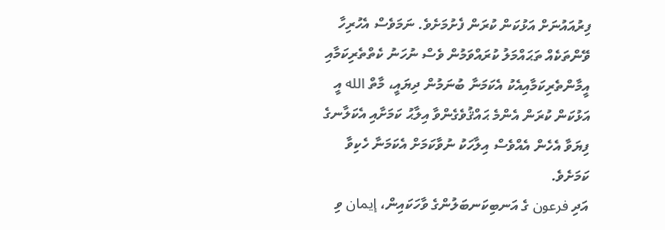ފިރުއައުނަށް އަޅުކަން ކުރަން ފެށުމަށެވެ. ނަމަވެސް އެހުރިހާ ވޭންތަކެއް ތަޙައްމަލު ކުރައްވަމުން ވެސް ނުހަނު ކެތްތެރިކަމާއި އީމާންތެރިކަމާއިއެކު އެކަމަނާ ބުނަމުން ދިޔައީ، މާތް الله އީ އަޅުކަން ކުރަން އެންމެ ޙައްޤުވެގެންވާ އިލާޙު ކަމަށާއި އެކަލާނގެ ފިޔަވާ އެހެން އެއްވެސް އިލާހަކު ނުވާކަމަށް އެކަމަނާ ހެކިވާ ކަމަށެވެ.
އަދި فرعون ގެ އަނބިކަނބަލުންގެ ވާހަކައިން، إيمان ވި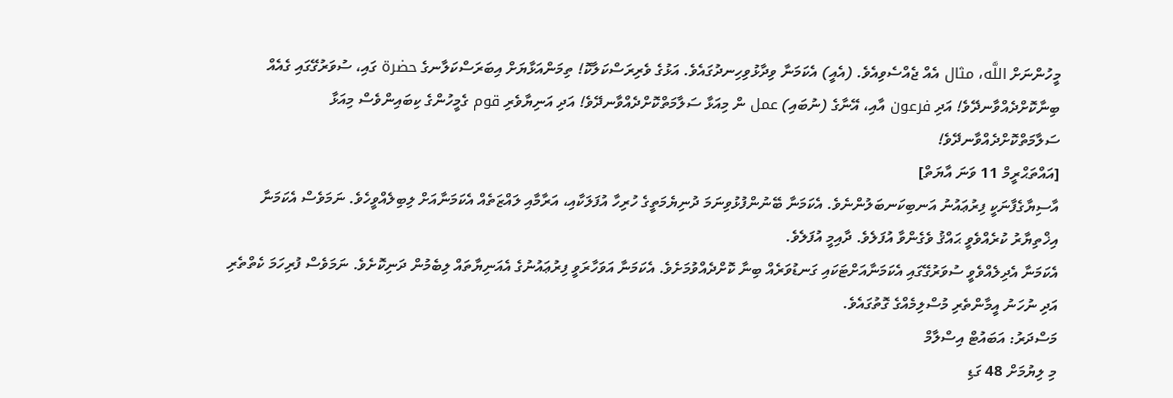މީހުންނަށް اللَّه، مثال އެއް ޖެއްސެވިއެވެ. (އެއީ) އެކަމަނާ ވިދާޅުވިހިނދުގައެވެ. އަޅުގެ ވެރިރަސްކަލާކޮ! ތިމަންއަޅާޔަށް އިބަރަސްކަލާނގެ حضرة ގައި، ސުވަރުގޭގައި ގެއެއް ބިނާކޮށްދެއްވާނދޭވެ! އަދި فرعون އާއި، އޭނާގެ (ނުބައި) عمل ން މިއަޅާ ސަލާމަތްކޮށްދެއްވާނދޭވެ! އަދި އަނިޔާވެރި قوم ގެމީހުންގެ ކިބައިންވެސް މިއަޅާ ސަލާމަތްކޮށްދެއްވާނދޭވެ!
[އައްތަޙްރީމް 11 ވަނަ އާޔަތް]
އާސިޔާގެފާނަކީ ފިރުޢައުނު އަނބިކަނބަލުންނެވެ. އެކަމަނާ ބޭނުންފުޅުވިނަމަ ދުނިޔެމަތީގެ ހުރިހާ އުފަލަކާއި، އަރާމާއި ލައްޒަތެއް އެކަމަނާއަށް ލިބިލެއްވީހެވެ. ނަމަވެސް އެކަމަނާ އިޚްތިޔާރު ކުރެއްވެވީ ޙައްޤު ވެގެންވާ އުފަލެވެ. ދާއިމީ އުފަލެވެ.
އެކަމަނާ އެދިލެއްވެވީ ސުވަރުގޭގައި އެކަމަނާއަށްޓަކައި ގަނޑުވަރެއް ބިނާ ކޮށްދެއްވުމަށެވެ. އެކަމަނާ އަވަހާރަވީ ފިރުޢައުނުގެ އެއަނިޔާތައް ލިބެމުން ދަނިކޮށެވެ. ނަމަވެސް ފުރިހަމަ ކެތްތެރި އަދި ނުހަނު އީމާންތެރި މުސްލިމެއްގެ ގޮތުގައެވެ.
މަސްދަރު: އަބައުޓް އިސްލާމް
މި ލިޔުމަށް 48 ގަޑި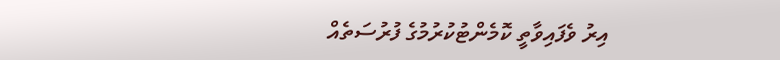އިރު ވެފައިވާތީ ކޮމެންޓުކުރުމުގެ ފުރުސަތެއް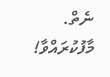ނެތް. މާފުކުރައްވާ!